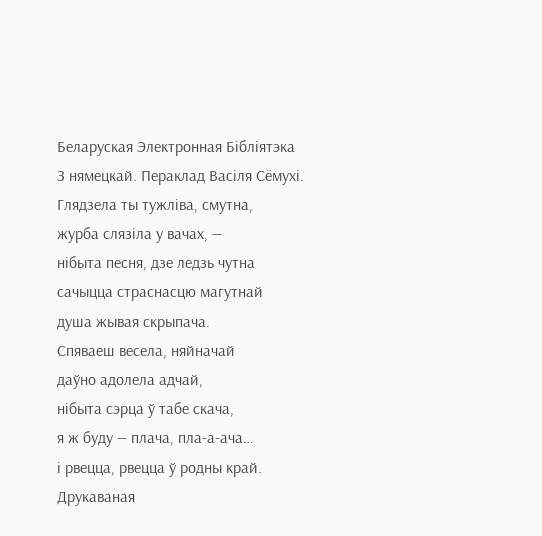Беларуская Электронная Бібліятэка
З нямецкай. Пераклад Васіля Сёмухі.
Глядзела ты тужліва, смутна,
журба слязіла у вачах, —
нібыта песня, дзе ледзь чутна
сачыцца страснасцю магутнай
душа жывая скрыпача.
Спяваеш весела, няйначай
даўно адолела адчай,
нібыта сэрца ў табе скача,
я ж буду — плача, пла-а-ача…
і рвецца, рвецца ў родны край.
Друкаваная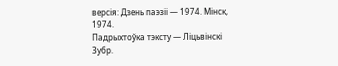версія: Дзень паэзіі — 1974. Мінск, 1974.
Падрыхтоўка тэксту — Ліцьвінскі Зубр.